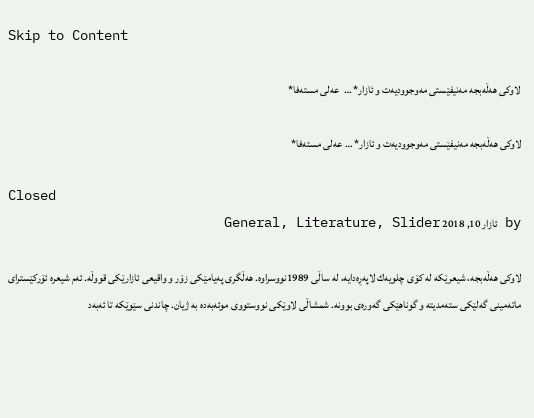Skip to Content

لاوكى هه‌ڵه‌بجه مه‌نيفێستى مه‌وجووديه‌ت و ئازار* …  عه‌لى مسته‌فا*

لاوكى هه‌ڵه‌بجه مه‌نيفێستى مه‌وجووديه‌ت و ئازار* … عه‌لى مسته‌فا*

Closed
by ئازار 10, 2018 General, Literature, Slider

لاوكى هه‌ڵه‌بجه،‌ شيعرێكه‌ له‌ كۆى چلويه‌ك لاپه‌ڕه‌دايه، ‌له‌ ساڵى 1989نووسراوه‌. هه‌ڵگرى په‌يامێكى زۆر و واقيعى ئازارێكى قووڵه‌. ئه‌م شيعره‌ ئۆركێستراى ماته‌مينى گه‌لێكى سته‌مديته ‌و گوناهێكى گه‌وره‌ى بوونه‌. شمشاڵى لاوێكى نووستووى موئه‌به‌ده‌ به‌ ژيان. چاندنى سێوێكه‌ تا ئه‌به‌د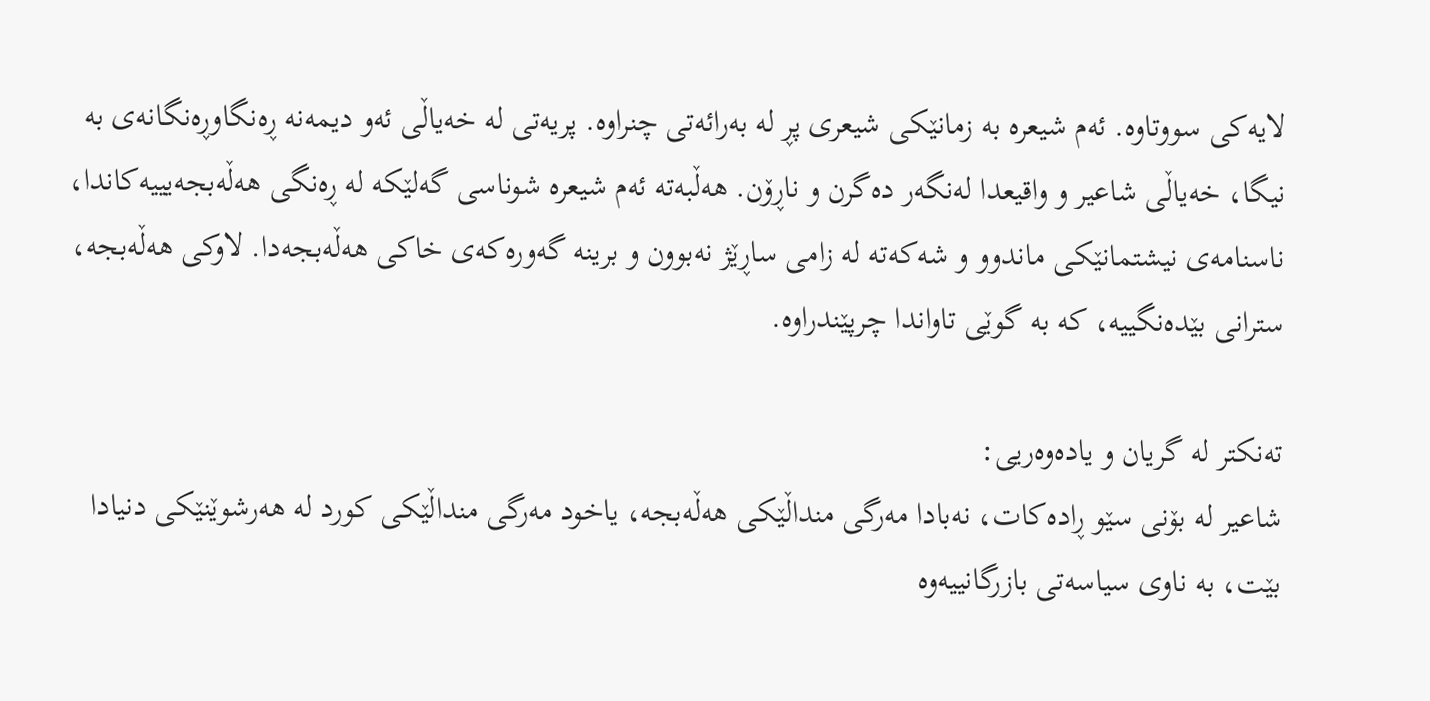لايه‌كى سووتاوه‌. ئه‌م شيعره‌ به‌ زمانێكى شيعرى پڕ له‌ به‌رائه‌تى چنراوه‌. پريه‌تى له‌ خه‌ياڵى ئه‌و ديمه‌نه‌ ڕه‌نگاوڕه‌نگانه‌ى به‌ نيگا، خه‌ياڵى شاعير و واقيعدا له‌نگه‌ر ده‌گرن و ناڕۆن. هه‌ڵبه‌ته‌ ئه‌م شيعره‌ شوناسى گه‌لێكه‌ له‌ ڕه‌نگى هه‌ڵه‌بجه‌يیيه‌كاندا، ناسنامه‌ى نيشتمانێكى ماندوو و شه‌كه‌ته‌ له‌ زامى ساڕێژ نه‌بوون و برينه‌ گه‌وره‌كه‌ى خاكى هه‌ڵه‌بجه‌دا. لاوكى هه‌ڵه‌بجه‌، سترانى بێده‌نگيیه، كه‌‌ به‌ گوێى تاواندا چرپێندراوه‌.

ته‌نكتر له‌ گريان و ياده‌وه‌ریى:
شاعير له‌ بۆنى سێو ڕاده‌كات، نه‌بادا مه‌رگى منداڵێكى هه‌ڵه‌بجه‌، ياخود مه‌رگى منداڵێكی كورد له‌ هه‌رشوێنێكى دنيادا بێت، به‌ ناوى سياسه‌تى بازرگانیيه‌وه‌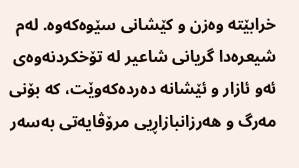خرابێته‌ وه‌زن و كێشانى سێوه‌كه‌وه‌. له‌م شيعره‌دا گريانى شاعير له‌ تۆخكردنه‌وه‌ى ئه‌و ئازار و ئێشانه‌ ده‌رده‌كه‌وێت، كه‌ بۆنى مه‌رگ و هه‌رزانبازاڕیى مرۆڤايه‌تى به‌سه‌ر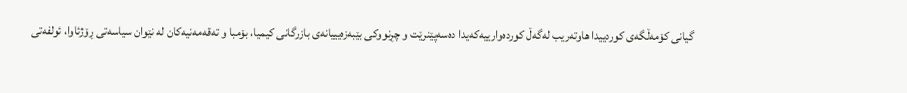گيانى كۆمه‌ڵگه‌ى كورديیدا هاوته‌ريب له‌گه‌ڵ كورده‌واريیه‌كه‌يدا ده‌سه‌پێنرێت و چڕنووكى بێبه‌زه‌يیيانه‌ى بازرگانى كيميا، بۆمبا و ته‌قه‌مه‌نيه‌كان له‌ نێوان سياسه‌تى ڕۆژئاوا، ئولفه‌تى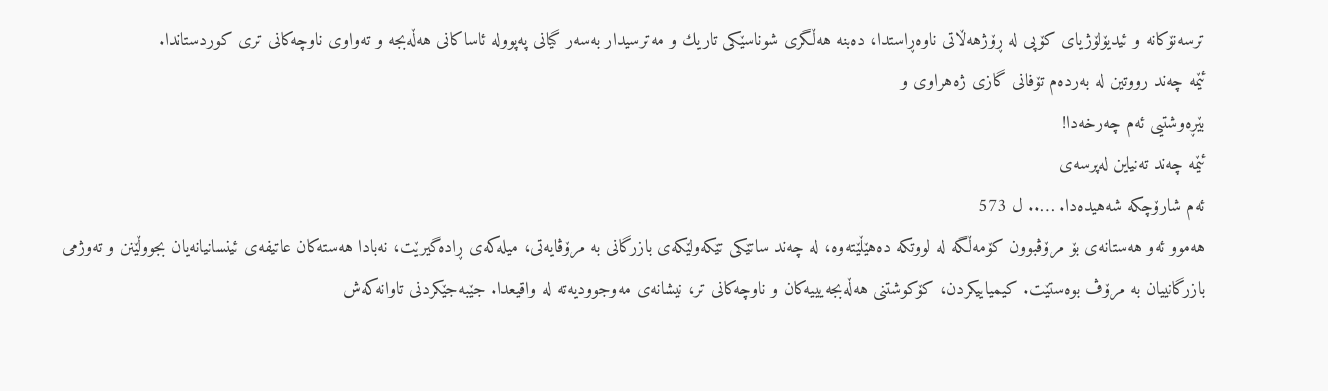ترسه‌نۆكانه‌ و ئيديۆلۆژياى كۆپى له‌ ڕۆژهه‌ڵاتى ناوه‌ڕاستدا، ده‌بنه‌ هه‌ڵگرى شوناسێكى تاريك و مه‌ترسيدار به‌سه‌ر گيانى په‌پووله‌ ئاساكانى هه‌ڵه‌بجه ‌و ته‌واوى ناوچه‌كانى ترى كوردستاندا.
ئێمه‌ چه‌ند رووتين له‌ به‌رده‌م تۆفانى گازى ژه‌هراوى و
بێڕه‌وشتيى ئه‌م چه‌رخه‌دا!
ئێمه‌ چه‌ند ته‌نياين له‌پرسه‌ى
ئه‌م شارۆچكه‌ شه‌هيده‌دا. ….. ل 573
هه‌موو ئه‌و هه‌ستانه‌ى بۆ مرۆڤبوون كۆمه‌ڵگه‌ له‌ لووتكه‌ ده‌هێڵێته‌وه‌، له‌ چه‌ند ساتێكى تێكه‌ولێكه‌ى بازرگانى به‌ مرۆڤايه‌تى، ميله‌كه‌ى ڕاده‌گيرێت، نه‌بادا هه‌سته‌كان عاتيفه‌ى ئينسانيانه‌يان بجووڵێنن و ته‌وژمى بازرگانیيان به‌ مرۆڤ بوه‌ستێت. كيميايیكردن، كۆكوشتنى هه‌ڵه‌بجه‌يیيه‌كان و ناوچه‌كانى تر، نيشانه‌ى مه‌وجووديه‌ته‌ له‌ واقيعدا. جێبه‌جێكردنى تاوانه‌كه‌ش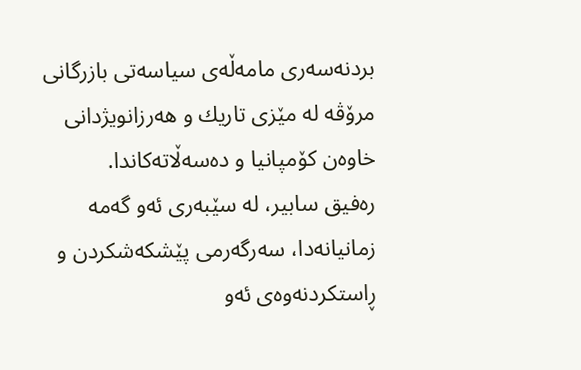بردنه‌سه‌رى مامه‌ڵه‌ى سياسه‌تى بازرگانى مرۆڤه‌ له‌ مێزى تاريك و هه‌رزانويژدانى خاوه‌ن كۆمپانيا و ده‌سه‌ڵاته‌كاندا.
ره‌فيق سابير، له‌ سێبه‌رى ئه‌و گه‌مه‌ زمانيانه‌دا، سه‌رگه‌رمى پێشكه‌شكردن و ڕاستكردنه‌وه‌ى ئه‌و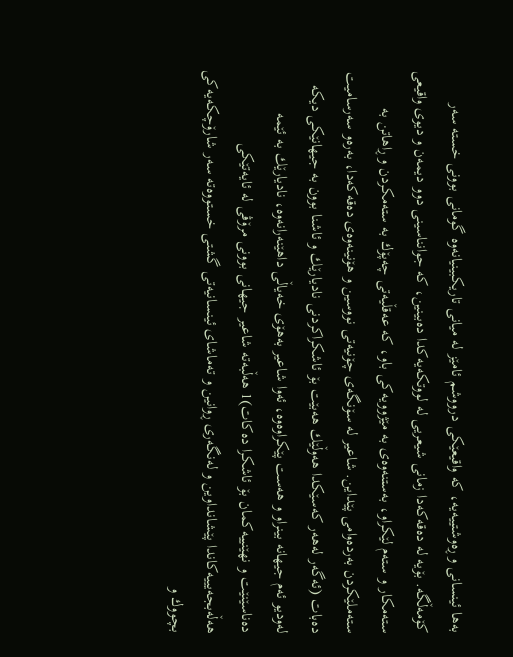به‌ها ئينسانى و ڕه‌وشتيیه‌يه‌، كه‌ واقيعێكى درووشم ئامێز له‌ ميانى تاريكبينيانه‌وه‌ گومانى بوونى خسته‌ سه‌ر كۆمه‌ڵگه‌. بۆيه‌ له‌ ده‌قه‌كه‌دا زمانى شيعريى له‌ لووتكه‌يه‌كدا ده‌بينين، كه‌ جوانناسينى دوو ديمه‌ن و ديوى واقيعى سته‌مكار و سته‌م لێكراو، به‌ستنه‌وه‌ى به‌ مێژوویه‌كى باو، كه‌ عه‌قڵيه‌تى چه‌پۆك به‌ سته‌مكردن و ڕاهاتن به‌ سته‌ملێكردن به‌رده‌وامى پێداين. شاعير له‌ سۆنگه‌ى چۆنيه‌تى نووسين و هۆنينه‌وه‌ى ده‌قه‌كه‌دا، به‌ره‌و سه‌رساميت ده‌بات (ئه‌گه‌ر له‌هه‌ر كه‌سێكدا هه‌وڵێك هه‌بێت بۆ ئاشكراكردنى ناديارێك و ئاشنا بوون به‌ جيهانێكى ديكه‌ له‌وديو ئه‌م جيهانه‌ بينراو و هه‌ست پێكراوه‌وه‌، ئه‌وا شاعير به‌هۆى خه‌ياڵى داهێنه‌رانه‌وه‌، ناديارێك به‌ ئێمه‌ ده‌ناسێنێت و نهێنييه‌كمان بۆ ئاشكرا ده‌كات)1 هه‌ڵبه‌ته‌ شاعير جيهانى بوونى مرۆڤى له‌ ئايه‌تێكى هه‌ڵه‌بجه‌يییه‌كاندا پێشانداوين و له‌نگه‌رى ڕوانين و ته‌ماشاى ئينسانيه‌تى گشتى خستووه‌ته‌ سه‌ر شارۆچكه‌يه‌كى بچووك و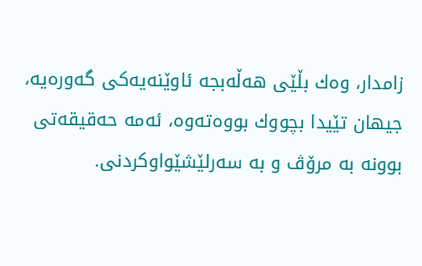زامدار، وه‌ك بڵێى هه‌ڵه‌بجه‌ ئاوێنه‌يه‌كى گه‌وره‌يه،‌ جيهان تێيدا بچووك بووه‌ته‌‌وه‌، ئه‌مه‌ حه‌قيقه‌تى بوونه‌ به‌ مرۆڤ و به‌ سه‌رلێشێواوكردنى.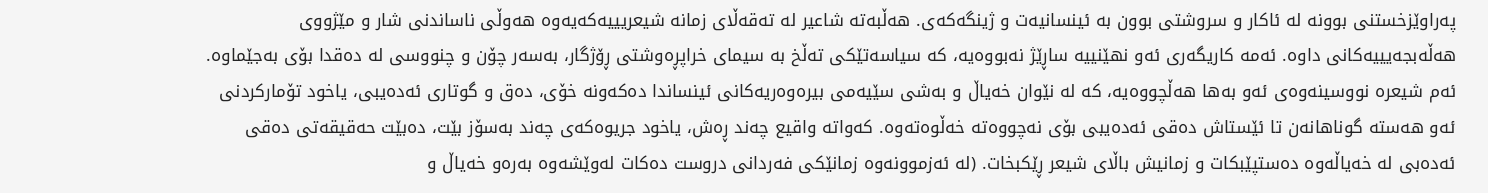په‌راوێزخستنى بوونه‌ له‌ ئاكار و سروشتى بوون به‌ ئينسانيه‌ت و ژينگه‌كه‌ى. هه‌ڵبه‌ته‌ شاعير له‌ ته‌قه‌ڵاى زمانه‌ شيعريییه‌كه‌يه‌وه‌ هه‌وڵى ناساندنى شار و مێژووی هه‌ڵه‌بجه‌يیيه‌كانى داوه‌. ئه‌مه‌ كاريگه‌رى ئه‌و نهێنيیه‌ ساڕێژ نه‌بووه‌يه،‌ كه‌ سياسه‌تێكى ته‌ڵخ به‌ ‌سيماى خراپڕه‌وشتى ڕۆژگار، به‌سه‌ر چۆن و چنووسى له‌ ده‌قدا بۆى به‌جێماوه‌.
ئه‌م شيعره‌ نووسينه‌وه‌ى ئه‌و به‌ها هه‌ڵچووه‌يه،‌ كه‌ له‌ نێوان خه‌ياڵ و به‌شى سێيه‌مى بيره‌وه‌ریه‌كانى ئينساندا ده‌كه‌ونه‌ خۆى، ده‌ق و گوتارى ئه‌ده‌یبى، ياخود تۆماركردنى ئه‌و هه‌سته‌ گوناهانه‌ن تا ئێستاش ده‌قى ئه‌ده‌یبى بۆى نه‌چووه‌ته‌ خه‌ڵوه‌ته‌وه‌. كه‌واته‌ واقيع چه‌ند ڕه‌ش، ياخود جريوه‌كه‌ى چه‌ند به‌سۆز بێت، ده‌بێت حه‌قيقه‌تى ده‌قى ئه‌ده‌بى له‌ خه‌ياڵه‌وه‌ ده‌ستپێبكات و زمانيش باڵاى شيعر ڕێكبخات. (له‌ ئه‌زموونه‌وه زمانێكى فه‌ردانى دروست ده‌كات له‌وێشه‌وه‌ به‌ره‌و خه‌ياڵ و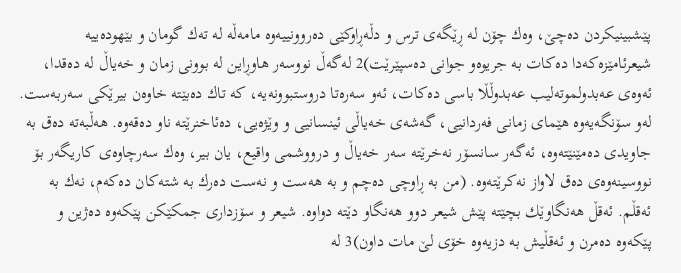پێشبينیكردن ده‌چێ، وه‌ك چۆن له‌ ڕێگه‌ى ترس و دڵه‌ڕاوكێى ده‌روونييه‌وه‌ مامه‌ڵه‌ له‌ ته‌ك گومان و بێهوده‌ييه‌ شيعرئامێزه‌كه‌دا ده‌كات به‌ جريوه‌و جوانى ده‌سپێرێت‌)2 له‌گه‌ڵ نووسه‌ر هاوڕاين له‌ بوونى زمان و خه‌ياڵ له‌ ده‌قدا، ئه‌وه‌ى عه‌بدولموته‌ليب عه‌بدوڵڵا باسى ده‌كات، ئه‌و سه‌ره‌تا دروستبوونه‌يه‌، كه‌ تاك ده‌بێته‌ خاوه‌ن بيرێكى سه‌ربه‌ست. له‌و‌ سۆنگه‌يه‌وه‌ هێماى زمانى فه‌ردانیى، گه‌شه‌ى خه‌ياڵى ئينسانیى و وێژه‌يى، ده‌ئاخنرێته‌ ناو ده‌قه‌وه‌. هه‌ڵبه‌ته‌ ده‌ق به‌ جاويدى ده‌مێنێته‌وه،‌ ئه‌گه‌ر سانسۆر نه‌خرێته‌ سه‌ر خه‌ياڵ و درووشمى واقيع، يان بير،‌ وه‌ك سه‌رچاوه‌ى كاريگه‌ر بۆ نووسينه‌وه‌ى ده‌ق لاواز نه‌كرێته‌وه‌. (من به‌ ڕاوچى ده‌چم و به‌ هه‌ست و نه‌ست ده‌رك به‌ شته‌كان ده‌كه‌م، نه‌ك به‌ ئه‌قڵم. ئه‌قڵ هه‌نگاوێك بچێته‌ پێش شيعر دوو هه‌نگاو دێته‌ دواوه‌. شيعر و سۆزدارى جمكێكن پێكه‌وه‌ ده‌ژين و پێكه‌وه‌ ده‌مرن و ئه‌قڵيش به‌ دزيه‌وه‌ خۆى لێ مات داون)3 له‌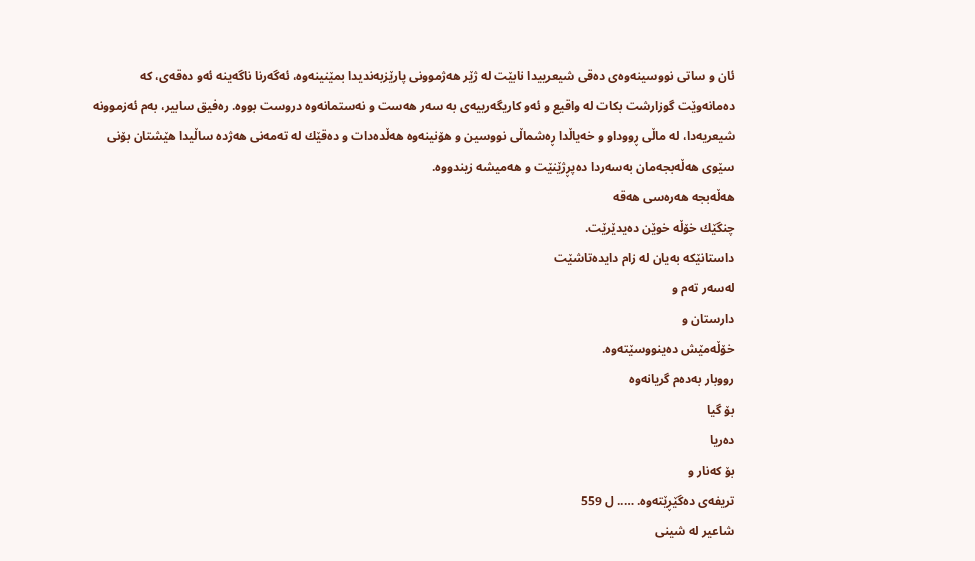ئان و ساتى نووسينه‌وه‌ى ده‌قى شيعريیدا نابێت له‌ ژێر هه‌ژموونى پارێزبه‌نديدا بمێنينه‌وه‌، ئه‌گه‌رنا ناگه‌ينه‌ ئه‌و ده‌قه‌ى، كه‌ ده‌مانه‌وێت گوزارشت بكات له‌ واقيع و ئه‌و كاريگه‌ريیه‌ى به‌ سه‌ر هه‌ست و نه‌ستمانه‌وه‌ دروست بووه‌. ره‌فيق سابير، به‌م ئه‌زموونه‌ شيعريه‌دا، له‌ ماڵى ڕووداو و خه‌ياڵدا ڕه‌شماڵى نووسين و هۆنينه‌وه‌ هه‌ڵده‌دات و ده‌قێك له ‌ته‌مه‌نى هه‌ژده‌ ساڵيدا هێشتان بۆنى سێوى هه‌ڵه‌بجه‌مان به‌سه‌ردا ده‌پڕژێنێت و هه‌ميشه‌ زيندووه‌.
هه‌ڵه‌بجه‌ هه‌ره‌سى هه‌قه‌
چنگێك خۆڵه‌ خوێن ده‌يدێرێت.
داستانێكه‌ به‌يان له‌ زام دايده‌تاشێت
له‌سه‌ر ته‌م و
دارستان و
خۆڵه‌مێش ده‌ينووسێته‌وه.
رووبار به‌ده‌م گريانه‌وه‌
بۆ گيا
ده‌ريا
بۆ كه‌نار و
تريفه‌ى ده‌گێڕێته‌وه‌. ….. ل 559
شاعير له‌ شينى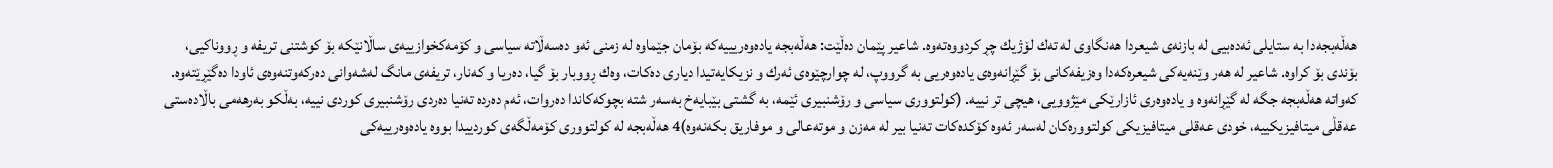هه‌ڵه‌بجه‌دا به‌ ستايلى ئه‌ده‌بیى له‌ بازنه‌ى شيعردا هه‌نگاوى له‌ ته‌ك لۆژيك چڕ كردووه‌ته‌وه‌. شاعير پێمان ده‌ڵێت: هه‌ڵه‌بجه‌ ياده‌وه‌رييیه‌كه‌ بۆمان جێماوه‌ له‌ زمنى ئه‌و ده‌سه‌ڵاته‌ سياسى و كۆمه‌كخوازيیه‌ى ساڵانێكه‌ بۆ كوشتنى تريفه ‌و ڕووناكیى، بۆندى بۆ كراوه‌. شاعير له‌ هه‌ر وێنه‌يه‌كى شيعره‌كه‌دا وه‌زيفه‌كانى بۆ گێڕانه‌وه‌ى ياده‌وه‌ریى به‌ گرووپ، له‌ چوارچێوه‌ى ئه‌رك و نزيكايه‌تيدا ديارى ده‌كات، وه‌ك ڕووبار بۆ گيا، ده‌ريا و كه‌نار، تريفه‌ى مانگ له‌شه‌وانى ده‌ركه‌وتنه‌وه‌ى ئاودا ده‌گێڕێته‌وه‌. كه‌واته‌ هه‌ڵه‌بجه‌ جگه‌ له‌ گێڕانه‌وه ‌و ياده‌وه‌ری ئازارێكى مێژوويى، هيچى تر نيیه‌. (كولتوورى سياسى و رۆشنبيرى ئێمه‌، به‌ گشتى بێبايه‌خ به‌سه‌ر شته‌ بچوكه‌كاندا ده‌روات، ئه‌م ده‌رده‌ ته‌نيا ده‌ردى رۆشنبيرى كوردى نييه‌، به‌ڵكو به‌رهه‌مى باڵاده‌ستى عه‌قڵى ميتافيزيكييه‌، خودى عه‌قلى ميتافيزيكى كولتووره‌كان له‌سه‌ر ئه‌وه‌ كۆكده‌كات ته‌نيا بير له‌ مه‌زن و موته‌عالى و موفاريق بكه‌نه‌وه‌)4 هه‌ڵه‌بجه‌ له‌ كولتوورى كۆمه‌ڵگه‌ى كورديیدا بووه‌ ياده‌وه‌ريیه‌كى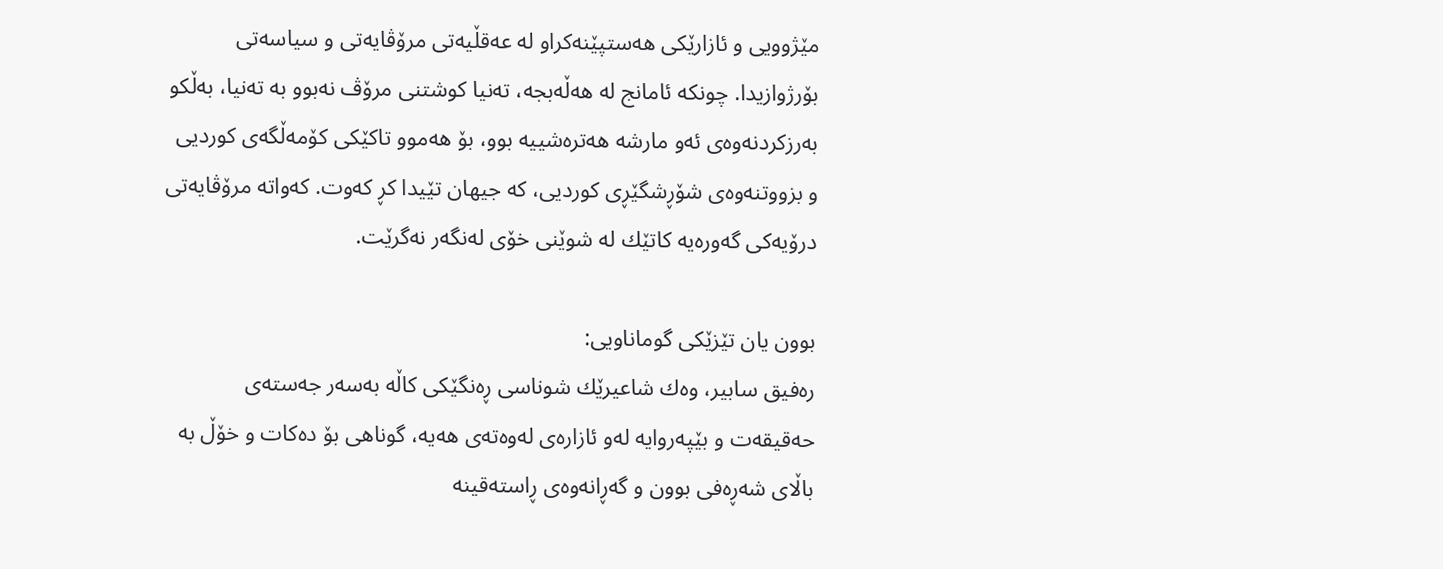مێژوويى و ئازارێكى هه‌ستپێنه‌كراو له‌ عه‌قڵيه‌تى مرۆڤايه‌تى و سياسه‌تى بۆرژوازيدا. چونكه‌ ئامانج له‌ هه‌ڵه‌بجه،‌ ته‌نیا كوشتنى مرۆڤ نه‌بوو به‌ ته‌نيا، به‌ڵكو به‌رزكردنه‌وه‌ى ئه‌و مارشه‌ هه‌تره‌شیيه‌ بوو، بۆ هه‌موو تاكێكى كۆمه‌ڵگه‌ى كوردیى و بزووتنه‌وه‌ى شۆڕشگێڕى كوردیى، كه‌ جيهان تێيدا كڕ كه‌وت. كه‌واته‌ مرۆڤايه‌تى درۆيه‌كى گه‌وره‌يه‌ كاتێك له‌ شوێنى خۆى له‌نگه‌ر نه‌گرێت.

بوون يان تێزێكى گوماناویى:
ره‌فيق سابير، وه‌ك شاعيرێك شوناسى ڕه‌‌نگێكى كاڵه‌ به‌سه‌ر جه‌سته‌ى حه‌قيقه‌ت و بێپه‌روايه‌ له‌و ئازاره‌ى له‌وه‌ته‌ى هه‌يه‌، گوناهى بۆ ده‌كات و خۆڵ به‌ باڵاى شه‌ڕه‌فى بوون و گه‌ڕانه‌وه‌ى ڕاسته‌قينه‌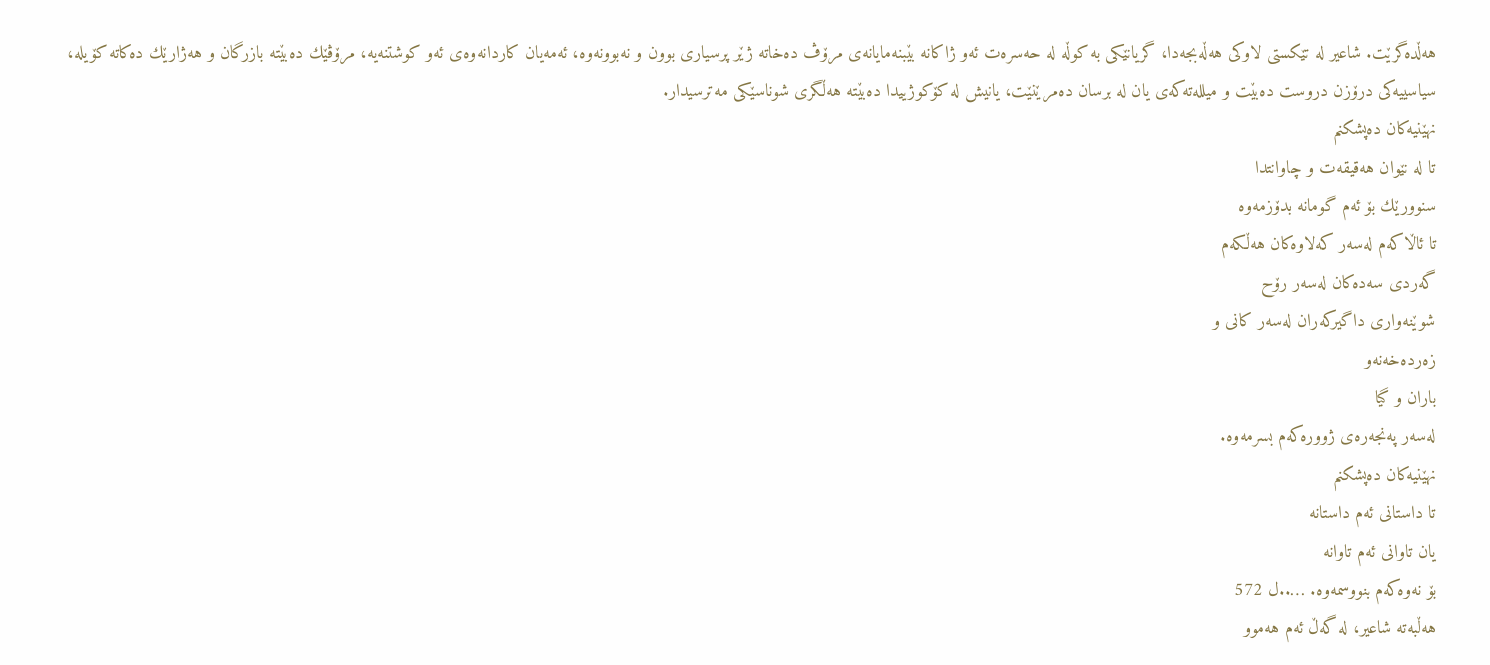هه‌ڵده‌گرێت. شاعير له‌ تێكستى لاوكى هه‌ڵه‌بجه‌دا، گريانێكى به‌ كوڵه‌ له‌ حه‌سره‌ت ئه‌و ژاكانه‌ بێبنه‌مايانه‌ى مرۆڤ ده‌خاته‌ ژێر پرسيارى بوون و نه‌بوونه‌وه‌، ئه‌مه‌يان كاردانه‌وه‌ى ئه‌و كوشتنه‌يه‌، مرۆڤێك ده‌بێته‌ بازرگان و هه‌ژارێك ده‌كاته‌ كۆيله‌، سياسيیه‌كى درۆزن دروست ده‌بێت و ميلله‌ته‌كه‌ى يان له‌ برسان ده‌مرێنێت، يانيش له‌ كۆكوژيیدا ده‌بێته‌ هه‌ڵگرى شوناسێكى مه‌ترسيدار.
نهێنيه‌كان ده‌پشكنم
تا له‌ نێوان هه‌قيقه‌ت و چاوانتدا
سنوورێك بۆ ئه‌م گومانه‌ بدۆزمه‌وه
تا ئاڵاكه‌م له‌سه‌ر كه‌لاوه‌كان هه‌ڵكه‌م
گه‌ردى سه‌ده‌كان له‌سه‌ر رۆح
شوێنه‌وارى داگيركه‌ران له‌سه‌ر كانى و
زه‌رده‌خه‌نه‌و
باران و گيا
له‌سه‌ر په‌نجه‌ره‌ى ژووره‌كه‌م بسرمه‌وه‌.
نهێنيه‌كان ده‌پشكنم
تا داستانى ئه‌م داستانه‌
يان تاوانى ئه‌م تاوانه‌
بۆ نه‌وه‌كه‌م بنووسمه‌وه‌. …..ل 572
هه‌ڵبه‌ته‌ شاعير، له‌ گه‌ڵ ئه‌م هه‌موو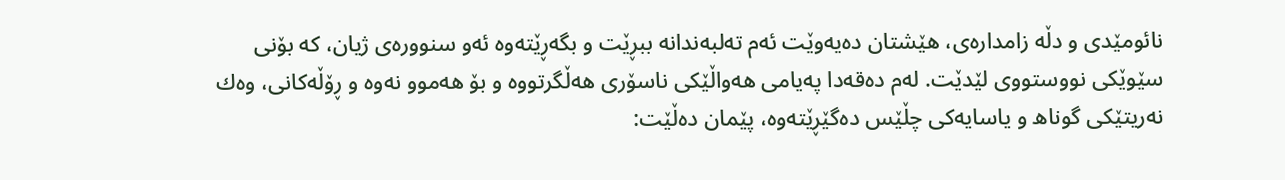نائومێدى و دڵه‌ زامداره‌ى، هێشتان ده‌يه‌وێت ئه‌م ته‌لبه‌ندانه‌ ببڕێت و بگه‌ڕێته‌وه‌ ئه‌و سنووره‌ى ژيان، كه‌ بۆنى سێوێكى نووستووى لێدێت. له‌م ده‌قه‌دا په‌يامى هه‌و‌اڵێكى ناسۆرى هه‌ڵگرتووه‌ و بۆ هه‌موو نه‌وه‌ و ڕۆڵه‌كانى، وه‌ك نه‌ريتێكى گوناھ و ياسايه‌كى چڵێس ده‌گێڕێته‌وه‌، پێمان ده‌ڵێت: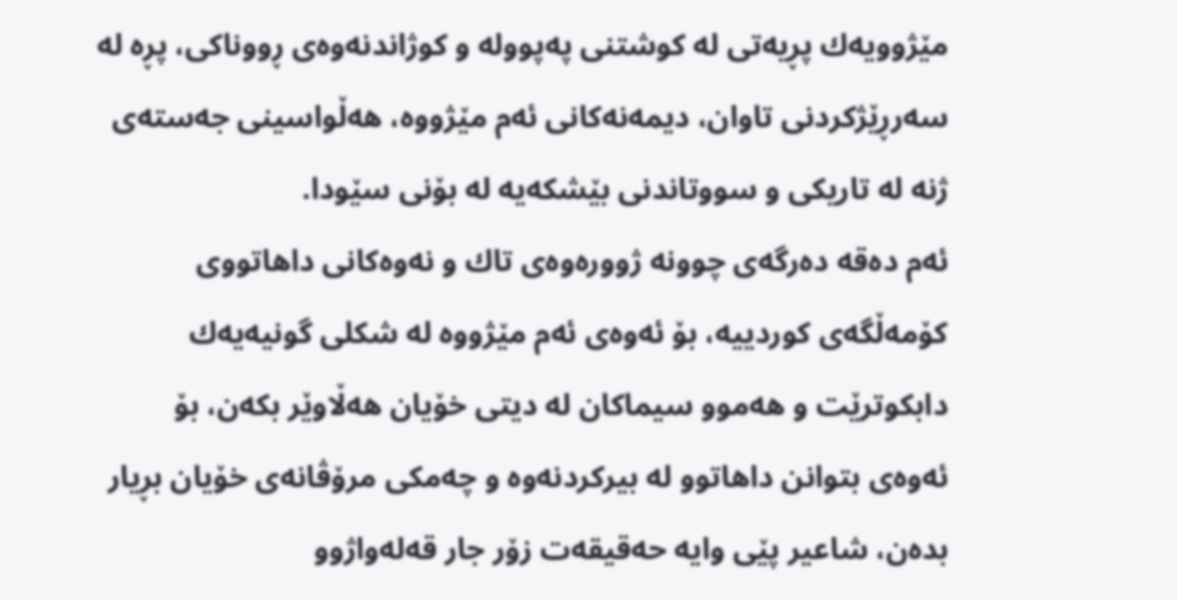مێژوويه‌ك پڕيه‌تى له‌ كوشتنى په‌پووله ‌و كوژاندنه‌وه‌ى ڕووناكى، پڕه‌ له‌ سه‌رڕێژكردنى تاوان، ديمه‌نه‌كانى ئه‌م مێژووه‌، هه‌ڵواسينى جه‌سته‌ى ژنه‌ له‌ تاريكى و سووتاندنى بێشكه‌يه‌ له‌ بۆنى سێودا.
ئه‌م ده‌قه‌ ده‌رگه‌ى چوونه‌ ژووره‌وه‌ى تاك و نه‌وه‌كانى داهاتووى كۆمه‌ڵگه‌ى كوردييه،‌ بۆ ئه‌وه‌ى ئه‌م مێژووه‌ له‌ شكلى گونيه‌يه‌ك دابكوترێت و هه‌موو سيماكان له‌ ديتى خۆيان هه‌ڵاوێر بكه‌ن، بۆ ئه‌وه‌ى بتوانن داهاتوو له‌ بيركردنه‌وه‌ و چه‌مكى مرۆڤانه‌ى خۆيان بڕيار بده‌ن، شاعير پێی وايه‌ حه‌قيقه‌ت زۆر جار قه‌له‌واژوو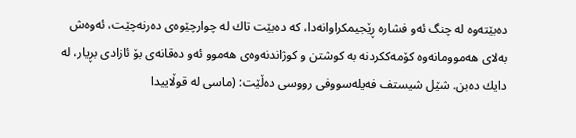ده‌بێته‌وه‌ له‌ چنگ ئه‌و فشاره‌ ڕێجيمكراوانه‌دا، كه‌ ده‌بێت تاك له‌ چوارچێوه‌ی ده‌رنه‌چێت، ئه‌وه‌ش به‌لاى هه‌موومانه‌وه‌ كۆمه‌ككردنه‌ به‌ كوشتن و كوژاندنه‌وه‌ى هه‌موو ئه‌و ده‌قانه‌ى بۆ ئازادی بڕيار، له‌ دايك ده‌بن. شێل شيستف فه‌يله‌سووفى رووسى ده‌ڵێت: (ماسى له‌ قوڵاييدا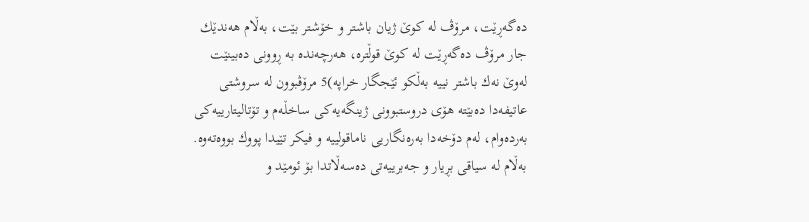ده‌گه‌ڕێت، مرۆڤ له‌ كوێ ژيان باشتر و خۆشتر بێت، به‌ڵام هه‌ندێك جار مرۆڤ ده‌گه‌ڕێت له‌ كوێ قوڵتره‌، هه‌رچه‌نده‌ به‌ ڕوونى ده‌بينێت له‌وێ نه‌ك باشتر نييه‌ به‌ڵكو ئێجگار خراپه‌)5 مرۆڤبوون له‌ سروشتى عاتيفه‌دا ده‌بێته‌ هۆى دروستبوونى ژينگه‌يه‌كى ساخڵه‌م و تۆتاليتارييه‌كى به‌رده‌وام، له‌م دۆخه‌دا به‌ره‌نگاریى ناماقولييه‌ و فيكر تێيدا پووك بووه‌ته‌وه‌. به‌ڵام له‌ سياقى بڕيار و جه‌برييه‌تى ده‌سه‌ڵاتدا بۆ ئومێد و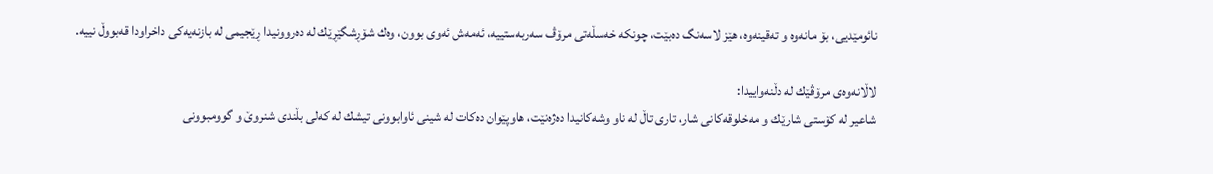نائومێدیى، بۆ مانه‌وه‌ و ته‌قينه‌وه،‌ هێز لاسه‌نگ ده‌بێت، چونكه‌ خه‌سڵه‌تى مرۆڤ سه‌ربه‌ستيیه‌، ئه‌مه‌ش ئه‌وى بوون، وه‌ك شۆڕشگێڕێك له‌ ده‌روونيدا ڕێجيمى له‌ بازنه‌يه‌كى داخراودا قه‌بووڵ نيیه‌.

لاڵانه‌وه‌ى مرۆڤێك له‌ دڵنه‌واييدا:
شاعير له‌ كۆستى شارێك و مه‌خلوقه‌كانى شار، تارى تاڵ له‌ ناو وشه‌كانيدا ده‌ژه‌نێت، هاوپێوان ده‌كات‌ له‌ شينى ئاوابوونى تيشك له‌ كه‌لى بڵندى شنروێ و گوومبوونى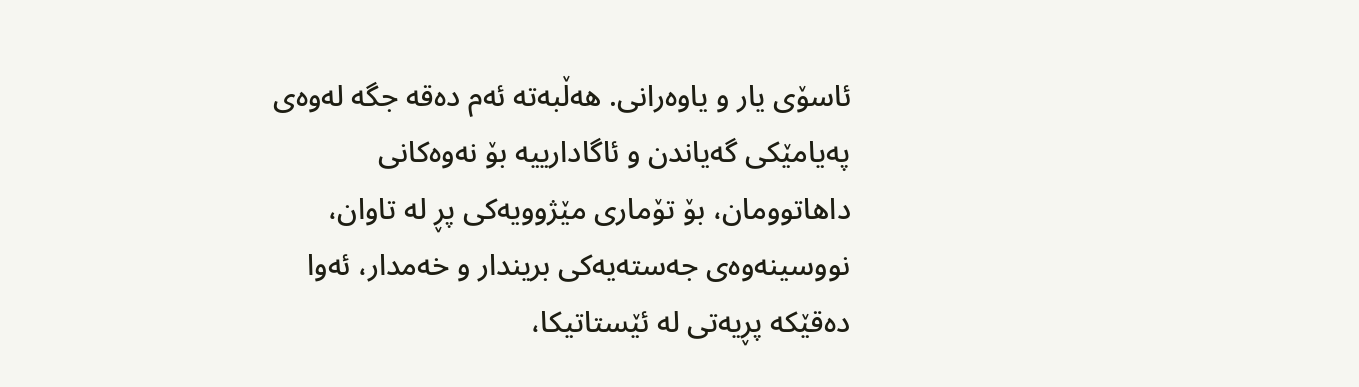ئاسۆى يار و ياوه‌رانى. هه‌ڵبه‌ته‌ ئه‌م ده‌قه‌ جگه‌ له‌وه‌ى په‌يامێكى گه‌ياندن و ئاگادارييه‌ بۆ نه‌وه‌كانى داهاتوومان، بۆ تۆمارى مێژوویه‌كى پڕ له‌ تاوان، نووسينه‌وه‌ى جه‌سته‌يه‌كى بريندار و خه‌مدار، ئه‌وا ده‌قێكه‌ پڕيه‌تى له‌ ئێستاتيكا،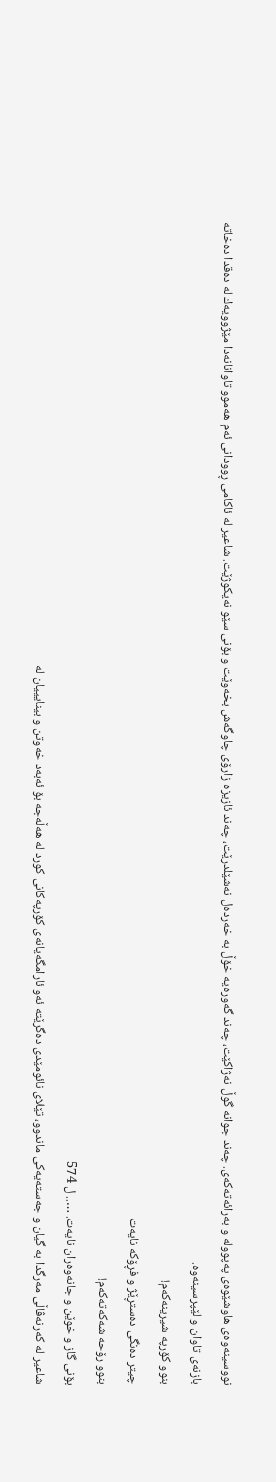نووسينه‌وه‌ى هاوشێوه‌ى په‌پووله ‌و به‌رائه‌ته‌كه‌ى. چه‌ند جوانه‌ گوڵ نه‌ژاكێت، چه‌ند گه‌وره‌يه‌ خۆڵ به‌ خه‌رده‌ل نه‌شێلدرێت، چه‌ند ئازيزه‌ زارۆى چاوگه‌ش بخه‌وێت و بۆنى سێو نه‌يكوژێت. شاعير له‌ ئاكامى ڕوودانى ئه‌م هه‌موو تاوانانه‌دا مێژوویه‌ك له‌ ده‌قدا ده‌خاته‌ بازنه‌ى تاوان و لێپرسينه‌وه‌.
بنوو كۆرپه‌ شيرينه‌كه‌م!
چيتر ده‌نگى ده‌ستڕێژ و فڕۆكه‌ نايه‌ت
بنوو رۆحه‌ شه‌كه‌ته‌كه‌م!
بۆنى گاز و خوێن و جانه‌وه‌ران نايه‌ت. ….. ل 574
شاعير له‌ كه‌رنه‌ڤاڵى مه‌رگدا به‌ گيان و جه‌سته‌يه‌كى ماندوو، تێلاى نائومێدى ده‌گرێته‌ ئه‌و ئارامگه‌يانه‌ى كۆرپه‌كانى كورد له‌ هه‌ڵه‌جه‌ بۆ ئه‌به‌د خه‌وتن و بينايیيان له‌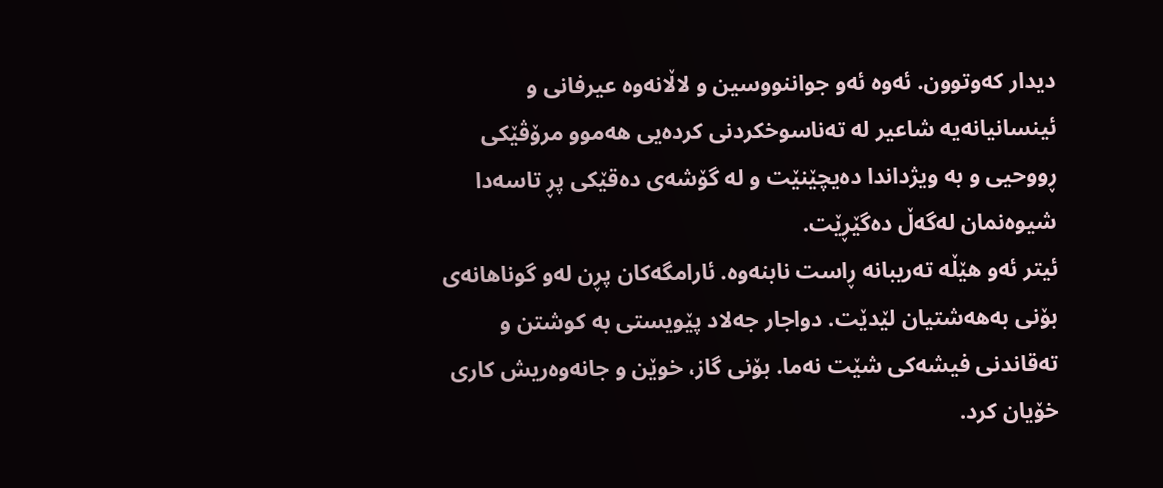ديدار كه‌وتوون. ئه‌وه‌ ئه‌و جواننووسين و لاڵانه‌وه‌ عيرفانى و ئينسانيانه‌يه‌ شاعير له‌ ته‌ناسوخكردنى كرده‌يى هه‌موو مرۆڤێكى ڕووحیى و به‌ ويژداندا ده‌يچێنێت و له‌ گۆشه‌ى ده‌قێكى پڕ تاسه‌دا شيوه‌نمان له‌گه‌ڵ ده‌گێڕێت.
ئيتر ئه‌و هێڵه‌ ته‌ريبانه‌ ڕاست نابنه‌وه‌. ئارامگه‌كان پڕن له‌و گوناهانه‌ى بۆنى به‌هه‌شتيان لێدێت. دواجار جه‌لاد پێويستى به‌ كوشتن و ته‌قاندنى فيشه‌كى شێت نه‌ما. بۆنى گاز، خوێن و جانه‌وه‌ريش كارى خۆيان كرد.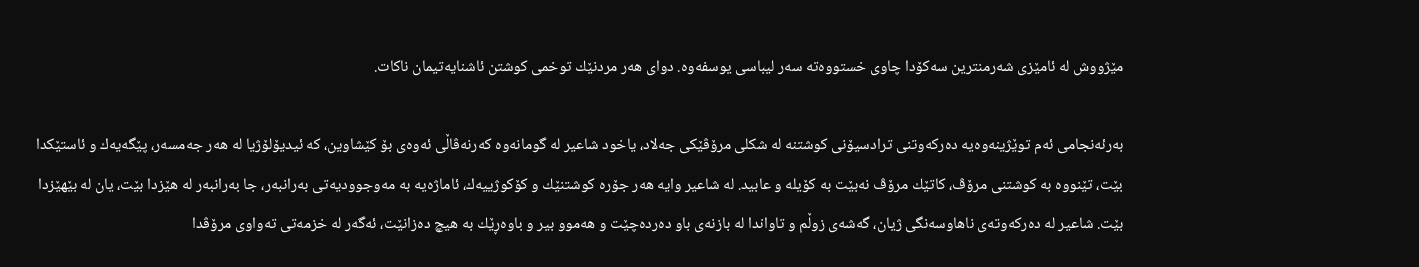مێژووش له‌ ئامێزى شه‌رمنترين سه‌كۆدا چاوى خستووه‌ته‌ سه‌ر ليباسى يوسفه‌وه‌. دواى هه‌ر مردنێك توخمى كوشتن ئاشنايه‌تيمان ناكات.

به‌رئه‌نجامى ئه‌م توێژينه‌وه‌يه‌ ده‌ركه‌وتنى ترادسيۆنى كوشتنه‌ له‌ شكلى مرۆڤێكى جه‌لاد، ياخود شاعير له‌ گومانه‌وه‌ كه‌رنه‌ڤاڵى ئه‌وه‌ى بۆ كێشاوين، كه‌ ئيديۆلۆژيا له‌ هه‌ر جه‌مسه‌ر، پێگه‌يه‌ك و ئاستێكدا بێت، تێنووه‌ به‌ كوشتنى مرۆڤ، كاتێك مرۆڤ نه‌بێت به‌ كۆيله‌ و عابيد. له‌ شاعير وايه‌ هه‌ر جۆره‌ كوشتنێك و كۆكوژيیه‌ك، ئاماژه‌يه‌ به‌ مه‌وجووديه‌تى به‌رانبه‌ر، جا به‌رانبه‌ر له‌ هێزدا بێت، يان له‌ بێهێزدا بێت. شاعير له‌ ده‌ركه‌وته‌ى ناهاوسه‌نگى ژيان، گه‌شه‌ى زوڵم و تاواندا له‌ بازنه‌ى باو ده‌رده‌چێت و هه‌موو بير و باوه‌ڕێك به‌ هيچ ده‌زانێت، ئه‌گه‌ر له‌ خزمه‌تى ته‌واوى مرۆڤدا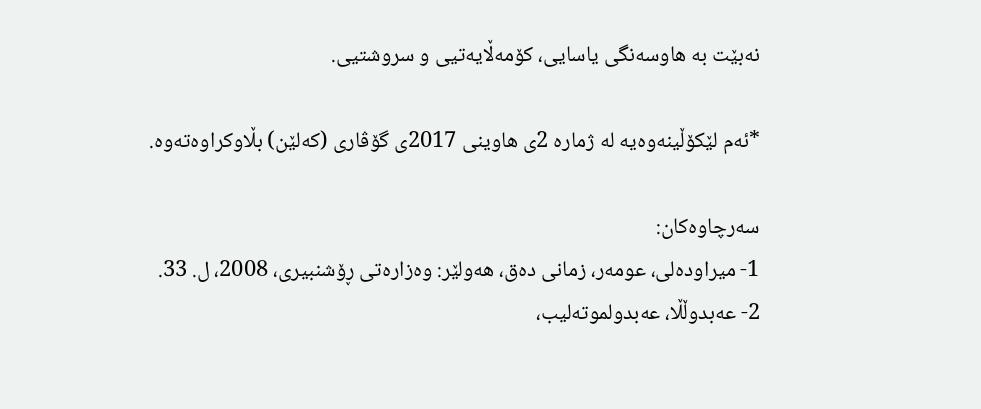نه‌بێت به‌ هاوسه‌نگى ياسايى، كۆمه‌ڵايه‌تیی و سروشتیی.

*ئه‌م لێكۆڵینه‌وه‌یه‌ له‌ ژماره‌ 2ی هاوینی 2017ی گۆڤاری (كه‌لێن) بڵاوكراوه‌ته‌وه‌.

سه‌رچاوه‌كان:
1- ميراوده‌لى، عومه‌ر، زمانى ده‌ق، هه‌ولێر: وه‌زاره‌تی ڕۆشنبیری، 2008، ل. 33.
2- عه‌بدوڵڵا، عه‌بدولموته‌ليب،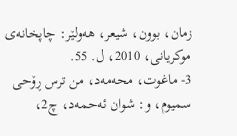زمان، بوون، شيعر، هه‌ولێر: چاپخانه‌ی موكریانی، 2010، ل. 55.
3- ماغوت، محه‌مه‌د، من ترس ڕۆحى سميوم، و: شوان ئه‌حمه‌د، چ2،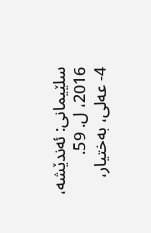سلێیمانی: ئه‌ندێشه،‌ 2016، ل. 59.
4- عه‌لى، به‌ختيار،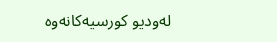له‌وديو كورسيه‌كانه‌وه‌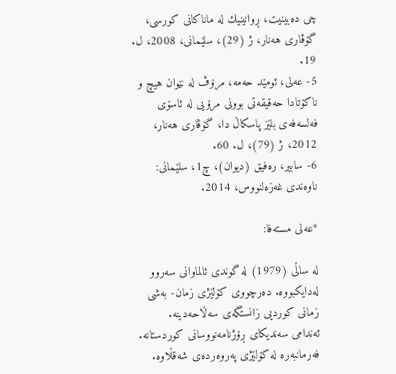چى ده‌بينيت، ڕوانينيك له‌ ماناكانى كورسى، گۆڤارى هه‌نار، ژ (29)، سلێمانى، 2008، ل. 19.
5- عه‌لى، ئومێد حه‌مه،‌ مرۆڤ له‌ نێوان هيچ و ناكۆتادا حه‌قيقه‌تى بوونى مرۆيى له‌ ئاسۆى فه‌لسه‌فه‌ى بلێز پاسكاڵ دا، گۆڤارى هه‌نار، 2012، ژ (79)، ل. 60.
6- سابير، ره‌فيق (ديوان)، چ1، سلێمانی: ناوه‌ندى غه‌زه‌لنووس، 2014.

*عه‌لی مسته‌فا:

له‌ ساڵی (1979) له‌ گوندی ئالماوانی سەروو له‌دایكبووه‌. دەرچووی کۆلێژی زمان- بەشی زمانی کوردیی زانستگه‌ی سه‌ڵاحەدینه‌.
ئەندامی سەندیکای ڕۆژنامەنووسانی کوردستانه‌. فەرمانبەره‌ لە کۆلێژی پەروەردەی شەقڵاوە.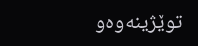توێژینەوەو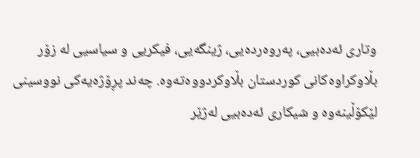وتاری ئەدەبیی، پەروەردەیی، ژینگەیی، فیکریی و سیاسیی لە زۆر بڵاوکراوەکانی کوردستان بڵاوکردووه‌تەوە. چەند پڕۆژەیەکی نووسینی لێکۆڵینەوە و شیکاری ئەدەبیی له‌ژێر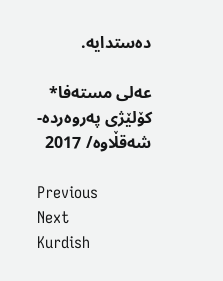ده‌ستدایه‌.

عه‌لى مسته‌فا*
كۆلێژى په‌روه‌رده‌- شه‌قڵاوه/ 2017

Previous
Next
Kurdish